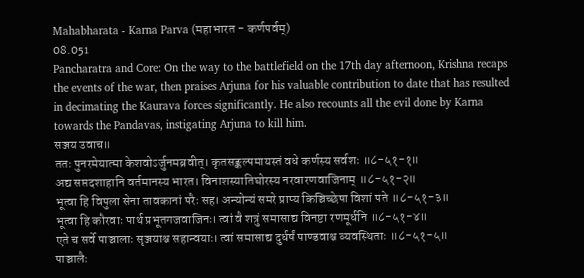Mahabharata - Karna Parva (महाभारत - कर्णपर्वम्)
08.051
Pancharatra and Core: On the way to the battlefield on the 17th day afternoon, Krishna recaps the events of the war, then praises Arjuna for his valuable contribution to date that has resulted in decimating the Kaurava forces significantly. He also recounts all the evil done by Karna towards the Pandavas, instigating Arjuna to kill him.
सञ्जय उवाच॥
ततः पुनरमेयात्मा केशवोऽर्जुनमब्रवीत्। कृतसङ्कल्पमायस्तं वधे कर्णस्य सर्वशः ॥८-५१-१॥
अद्य सप्तदशाहानि वर्तमानस्य भारत। विनाशस्यातिघोरस्य नरवारणवाजिनाम् ॥८-५१-२॥
भूत्वा हि विपुला सेना तावकानां परैः सह। अन्योन्यं समरे प्राप्य किञ्चिच्छेषा विशां पते ॥८-५१-३॥
भूत्वा हि कौरवाः पार्थ प्रभूतगजवाजिनः। त्वां वै शत्रुं समासाद्य विनष्टा रणमूर्धनि ॥८-५१-४॥
एते च सर्वे पाञ्चालाः सृञ्जयाश्च सहान्वयाः। त्वां समासाद्य दुर्धर्षं पाण्डवाश्च व्यवस्थिताः ॥८-५१-५॥
पाञ्चालैः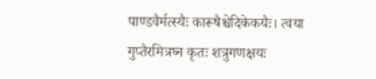पाण्डवैर्मत्स्यैः कारूषैश्चेदिकेकयैः। त्वया गुप्तैरमित्रघ्न कृतः शत्रुगणक्षयः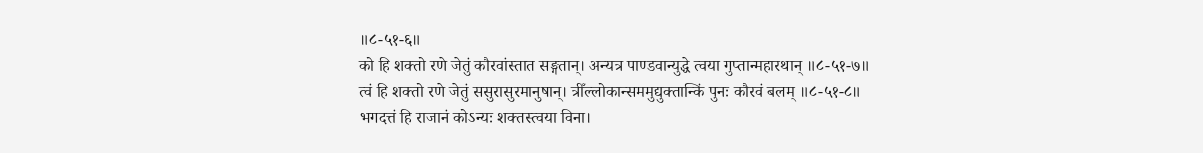॥८-५१-६॥
को हि शक्तो रणे जेतुं कौरवांस्तात सङ्गतान्। अन्यत्र पाण्डवान्युद्धे त्वया गुप्तान्महारथान् ॥८-५१-७॥
त्वं हि शक्तो रणे जेतुं ससुरासुरमानुषान्। त्रीँल्लोकान्सममुद्युक्तान्किं पुनः कौरवं बलम् ॥८-५१-८॥
भगदत्तं हि राजानं कोऽन्यः शक्तस्त्वया विना।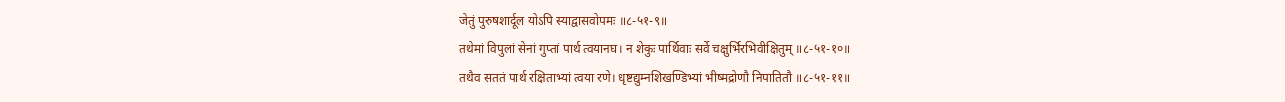जेतुं पुरुषशार्दूल योऽपि स्याद्वासवोपमः ॥८-५१-९॥
तथेमां विपुलां सेनां गुप्तां पार्थ त्वयानघ। न शेकुः पार्थिवाः सर्वे चक्षुर्भिरभिवीक्षितुम् ॥८-५१-१०॥
तथैव सततं पार्थ रक्षिताभ्यां त्वया रणे। धृष्टद्युम्नशिखण्डिभ्यां भीष्मद्रोणौ निपातितौ ॥८-५१-११॥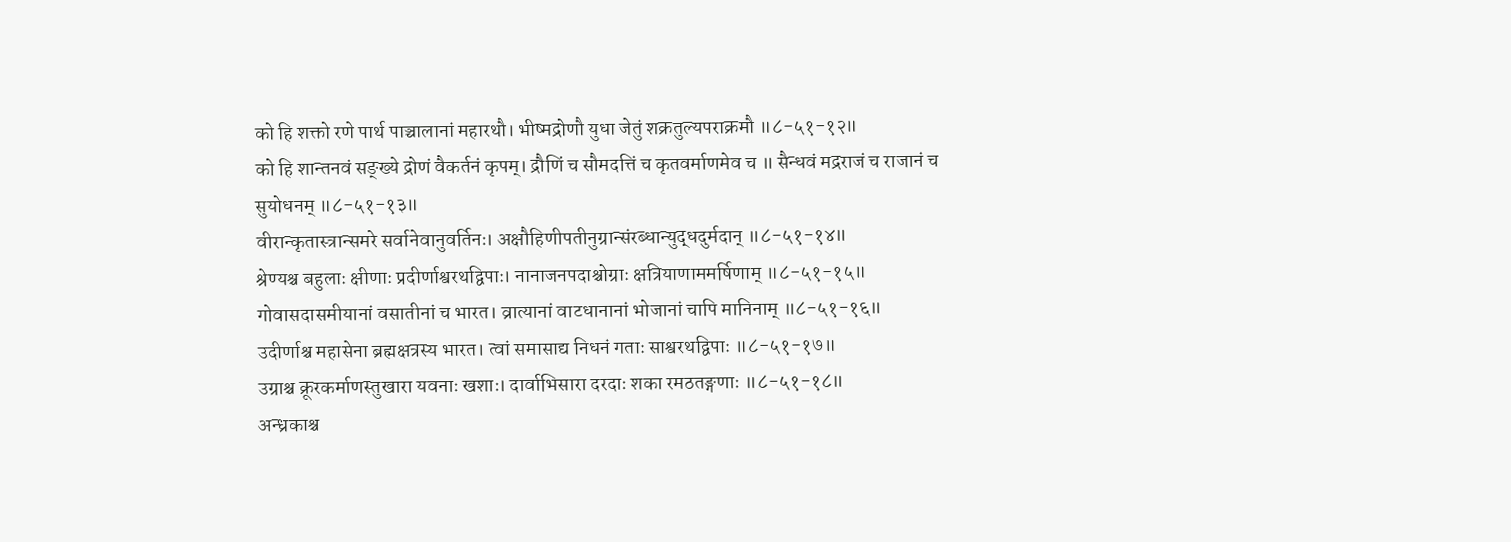को हि शक्तो रणे पार्थ पाञ्चालानां महारथौ। भीष्मद्रोणौ युधा जेतुं शक्रतुल्यपराक्रमौ ॥८-५१-१२॥
को हि शान्तनवं सङ्ख्ये द्रोणं वैकर्तनं कृपम्। द्रौणिं च सौमदत्तिं च कृतवर्माणमेव च ॥ सैन्धवं मद्रराजं च राजानं च सुयोधनम् ॥८-५१-१३॥
वीरान्कृतास्त्रान्समरे सर्वानेवानुवर्तिनः। अक्षौहिणीपतीनुग्रान्संरब्धान्युद्धदुर्मदान् ॥८-५१-१४॥
श्रेण्यश्च बहुलाः क्षीणाः प्रदीर्णाश्वरथद्विपाः। नानाजनपदाश्चोग्राः क्षत्रियाणाममर्षिणाम् ॥८-५१-१५॥
गोवासदासमीयानां वसातीनां च भारत। व्रात्यानां वाटधानानां भोजानां चापि मानिनाम् ॥८-५१-१६॥
उदीर्णाश्च महासेना ब्रह्मक्षत्रस्य भारत। त्वां समासाद्य निधनं गताः साश्वरथद्विपाः ॥८-५१-१७॥
उग्राश्च क्रूरकर्माणस्तुखारा यवनाः खशाः। दार्वाभिसारा दरदाः शका रमठतङ्गणाः ॥८-५१-१८॥
अन्ध्रकाश्च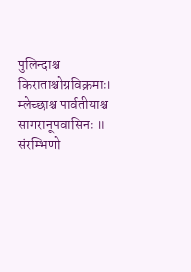पुलिन्दाश्च किराताश्चोग्रविक्रमाः। म्लेच्छाश्च पार्वतीयाश्च सागरानूपवासिनः ॥ संरम्भिणो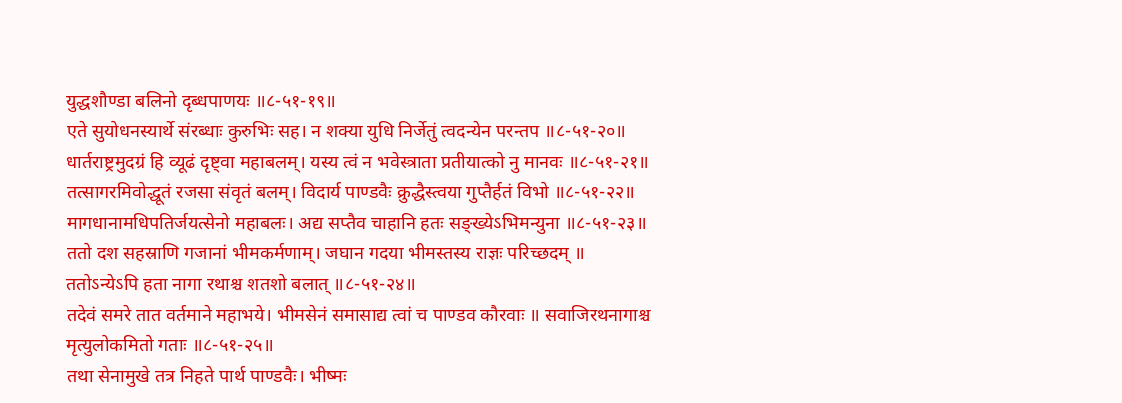युद्धशौण्डा बलिनो दृब्धपाणयः ॥८-५१-१९॥
एते सुयोधनस्यार्थे संरब्धाः कुरुभिः सह। न शक्या युधि निर्जेतुं त्वदन्येन परन्तप ॥८-५१-२०॥
धार्तराष्ट्रमुदग्रं हि व्यूढं दृष्ट्वा महाबलम्। यस्य त्वं न भवेस्त्राता प्रतीयात्को नु मानवः ॥८-५१-२१॥
तत्सागरमिवोद्धूतं रजसा संवृतं बलम्। विदार्य पाण्डवैः क्रुद्धैस्त्वया गुप्तैर्हतं विभो ॥८-५१-२२॥
मागधानामधिपतिर्जयत्सेनो महाबलः। अद्य सप्तैव चाहानि हतः सङ्ख्येऽभिमन्युना ॥८-५१-२३॥
ततो दश सहस्राणि गजानां भीमकर्मणाम्। जघान गदया भीमस्तस्य राज्ञः परिच्छदम् ॥ ततोऽन्येऽपि हता नागा रथाश्च शतशो बलात् ॥८-५१-२४॥
तदेवं समरे तात वर्तमाने महाभये। भीमसेनं समासाद्य त्वां च पाण्डव कौरवाः ॥ सवाजिरथनागाश्च मृत्युलोकमितो गताः ॥८-५१-२५॥
तथा सेनामुखे तत्र निहते पार्थ पाण्डवैः। भीष्मः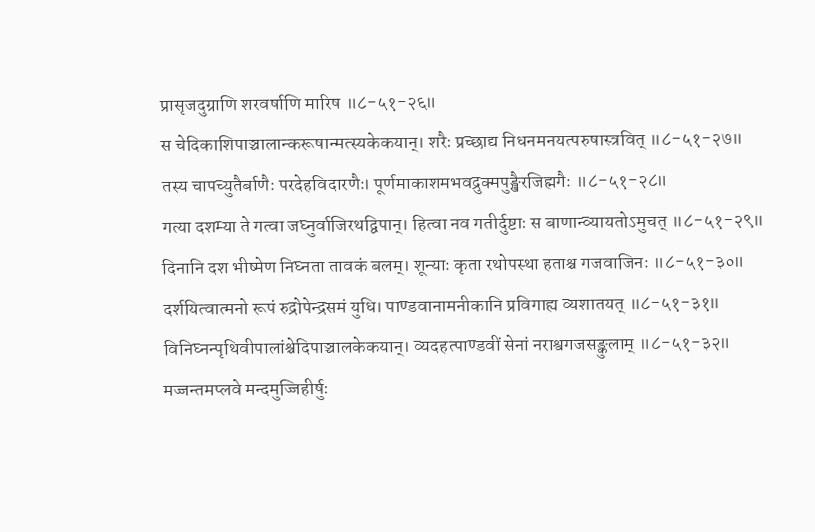प्रासृजदुग्राणि शरवर्षाणि मारिष ॥८-५१-२६॥
स चेदिकाशिपाञ्चालान्करूषान्मत्स्यकेकयान्। शरैः प्रच्छाद्य निधनमनयत्परुषास्त्रवित् ॥८-५१-२७॥
तस्य चापच्युतैर्बाणैः परदेहविदारणैः। पूर्णमाकाशमभवद्रुक्मपुङ्खैरजिह्मगैः ॥८-५१-२८॥
गत्या दशम्या ते गत्वा जघ्नुर्वाजिरथद्विपान्। हित्वा नव गतीर्दुष्टाः स बाणान्व्यायतोऽमुचत् ॥८-५१-२९॥
दिनानि दश भीष्मेण निघ्नता तावकं बलम्। शून्याः कृता रथोपस्था हताश्च गजवाजिनः ॥८-५१-३०॥
दर्शयित्वात्मनो रूपं रुद्रोपेन्द्रसमं युधि। पाण्डवानामनीकानि प्रविगाह्य व्यशातयत् ॥८-५१-३१॥
विनिघ्नन्पृथिवीपालांश्चेदिपाञ्चालकेकयान्। व्यदहत्पाण्डवीं सेनां नराश्वगजसङ्कुलाम् ॥८-५१-३२॥
मज्जन्तमप्लवे मन्दमुज्जिहीर्षुः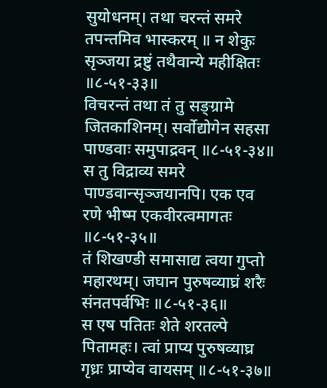सुयोधनम्। तथा चरन्तं समरे तपन्तमिव भास्करम् ॥ न शेकुः सृञ्जया द्रष्टुं तथैवान्ये महीक्षितः ॥८-५१-३३॥
विचरन्तं तथा तं तु सङ्ग्रामे जितकाशिनम्। सर्वोद्योगेन सहसा पाण्डवाः समुपाद्रवन् ॥८-५१-३४॥
स तु विद्राव्य समरे पाण्डवान्सृञ्जयानपि। एक एव रणे भीष्म एकवीरत्वमागतः ॥८-५१-३५॥
तं शिखण्डी समासाद्य त्वया गुप्तो महारथम्। जघान पुरुषव्याघ्रं शरैः संनतपर्वभिः ॥८-५१-३६॥
स एष पतितः शेते शरतल्पे पितामहः। त्वां प्राप्य पुरुषव्याघ्र गृध्रः प्राप्येव वायसम् ॥८-५१-३७॥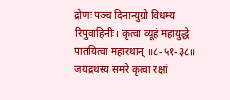द्रोणः पञ्च दिनान्युग्रो विधम्य रिपुवाहिनीः। कृत्वा व्यूहं महायुद्धे पातयित्वा महारथान् ॥८-५१-३८॥
जयद्रथस्य समरे कृत्वा रक्षां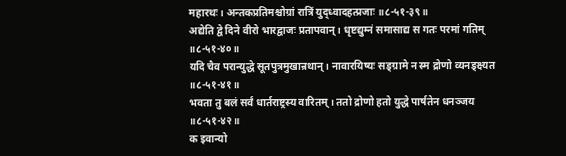महारथः। अन्तकप्रतिमश्चोग्रां रात्रिं युद्ध्वादहत्प्रजाः ॥८-५१-३९॥
अद्येति द्वे दिने वीरो भारद्वाजः प्रतापवान्। धृष्टद्युम्नं समासाद्य स गतः परमां गतिम् ॥८-५१-४०॥
यदि चैव परान्युद्धे सूतपुत्रमुखान्रथान्। नावारयिष्यः सङ्ग्रामे न स्म द्रोणो व्यनङ्क्ष्यत ॥८-५१-४१॥
भवता तु बलं सर्वं धार्तराष्ट्रस्य वारितम्। ततो द्रोणो हतो युद्धे पार्षतेन धनञ्जय ॥८-५१-४२॥
क इवान्यो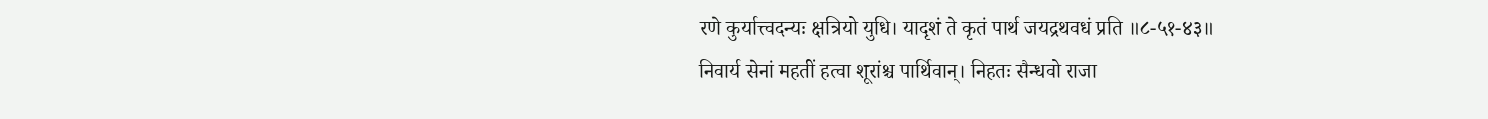रणे कुर्यात्त्वदन्यः क्षत्रियो युधि। यादृशं ते कृतं पार्थ जयद्रथवधं प्रति ॥८-५१-४३॥
निवार्य सेनां महतीं हत्वा शूरांश्च पार्थिवान्। निहतः सैन्धवो राजा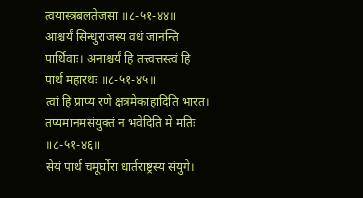त्वयास्त्रबलतेजसा ॥८-५१-४४॥
आश्चर्यं सिन्धुराजस्य वधं जानन्ति पार्थिवाः। अनाश्चर्यं हि तत्त्वत्तस्त्वं हि पार्थ महारथः ॥८-५१-४५॥
त्वां हि प्राप्य रणे क्षत्रमेकाहादिति भारत। तप्यमानमसंयुक्तं न भवेदिति मे मतिः ॥८-५१-४६॥
सेयं पार्थ चमूर्घोरा धार्तराष्ट्रस्य संयुगे।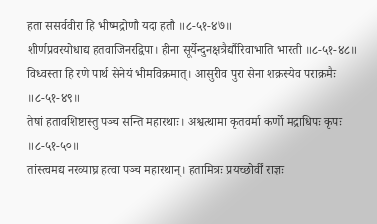हता ससर्ववीरा हि भीष्मद्रोणौ यदा हतौ ॥८-५१-४७॥
शीर्णप्रवरयोधाद्य हतवाजिनरद्विपा। हीना सूर्येन्दुनक्षत्रैर्द्यौरिवाभाति भारती ॥८-५१-४८॥
विध्वस्ता हि रणे पार्थ सेनेयं भीमविक्रमात्। आसुरीव पुरा सेना शक्रस्येव पराक्रमैः ॥८-५१-४९॥
तेषां हतावशिष्टास्तु पञ्च सन्ति महारथाः। अश्वत्थामा कृतवर्मा कर्णो मद्राधिपः कृपः ॥८-५१-५०॥
तांस्त्वमद्य नरव्याघ्र हत्वा पञ्च महारथान्। हतामित्रः प्रयच्छोर्वीं राज्ञः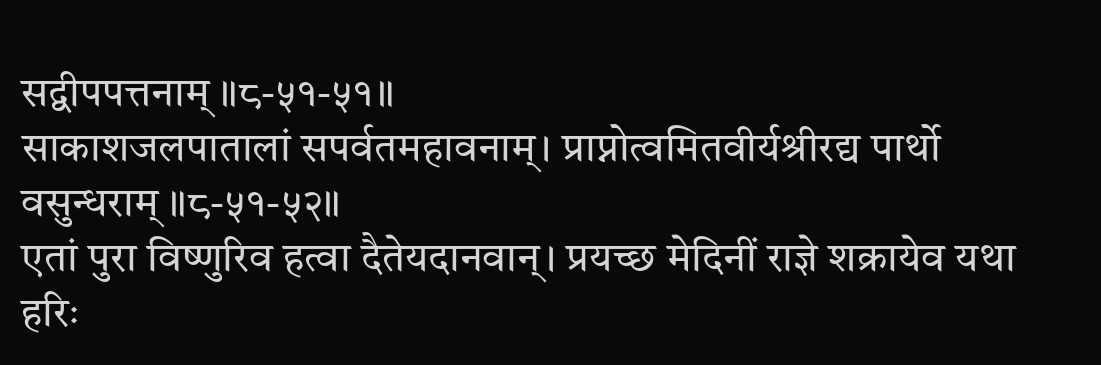सद्वीपपत्तनाम् ॥८-५१-५१॥
साकाशजलपातालां सपर्वतमहावनाम्। प्राप्नोत्वमितवीर्यश्रीरद्य पार्थो वसुन्धराम् ॥८-५१-५२॥
एतां पुरा विष्णुरिव हत्वा दैतेयदानवान्। प्रयच्छ मेदिनीं राज्ञे शक्रायेव यथा हरिः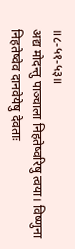॥८-५१-५३॥
अद्य मोदन्तु पाञ्चाला निहतेष्वरिषु त्वया। विष्णुना निहतेष्वेव दानवेयेषु देवताः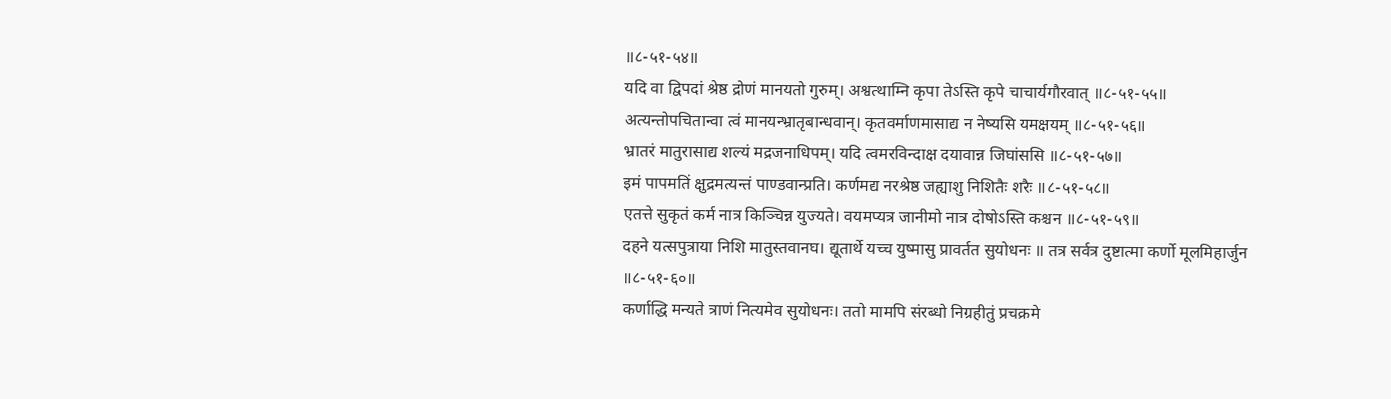॥८-५१-५४॥
यदि वा द्विपदां श्रेष्ठ द्रोणं मानयतो गुरुम्। अश्वत्थाम्नि कृपा तेऽस्ति कृपे चाचार्यगौरवात् ॥८-५१-५५॥
अत्यन्तोपचितान्वा त्वं मानयन्भ्रातृबान्धवान्। कृतवर्माणमासाद्य न नेष्यसि यमक्षयम् ॥८-५१-५६॥
भ्रातरं मातुरासाद्य शल्यं मद्रजनाधिपम्। यदि त्वमरविन्दाक्ष दयावान्न जिघांससि ॥८-५१-५७॥
इमं पापमतिं क्षुद्रमत्यन्तं पाण्डवान्प्रति। कर्णमद्य नरश्रेष्ठ जह्याशु निशितैः शरैः ॥८-५१-५८॥
एतत्ते सुकृतं कर्म नात्र किञ्चिन्न युज्यते। वयमप्यत्र जानीमो नात्र दोषोऽस्ति कश्चन ॥८-५१-५९॥
दहने यत्सपुत्राया निशि मातुस्तवानघ। द्यूतार्थे यच्च युष्मासु प्रावर्तत सुयोधनः ॥ तत्र सर्वत्र दुष्टात्मा कर्णो मूलमिहार्जुन ॥८-५१-६०॥
कर्णाद्धि मन्यते त्राणं नित्यमेव सुयोधनः। ततो मामपि संरब्धो निग्रहीतुं प्रचक्रमे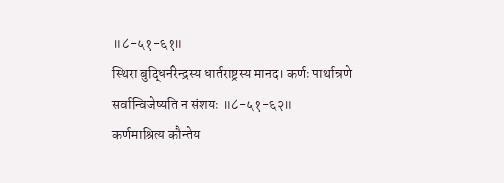॥८-५१-६१॥
स्थिरा बुद्धिर्नरेन्द्रस्य धार्तराष्ट्रस्य मानद। कर्णः पार्थान्रणे सर्वान्विजेष्यति न संशयः ॥८-५१-६२॥
कर्णमाश्रित्य कौन्तेय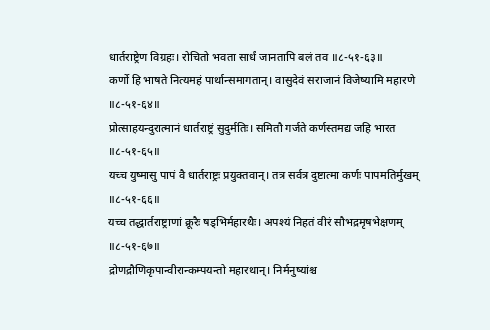धार्तराष्ट्रेण विग्रहः। रोचितो भवता सार्धं जानतापि बलं तव ॥८-५१-६३॥
कर्णो हि भाषते नित्यमहं पार्थान्समागतान्। वासुदेवं सराजानं विजेष्यामि महारणे ॥८-५१-६४॥
प्रोत्साहयन्दुरात्मानं धार्तराष्ट्रं सुदुर्मतिः। समितौ गर्जते कर्णस्तमद्य जहि भारत ॥८-५१-६५॥
यच्च युष्मासु पापं वै धार्तराष्ट्रः प्रयुक्तवान्। तत्र सर्वत्र दुष्टात्मा कर्णः पापमतिर्मुखम् ॥८-५१-६६॥
यच्च तद्धार्तराष्ट्राणां क्रूरैः षड्भिर्महारथैः। अपश्यं निहतं वीरं सौभद्रमृषभेक्षणम् ॥८-५१-६७॥
द्रोणद्रौणिकृपान्वीरान्कम्पयन्तो महारथान्। निर्मनुष्यांश्च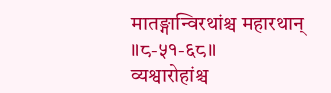मातङ्गान्विरथांश्च महारथान् ॥८-५१-६८॥
व्यश्वारोहांश्च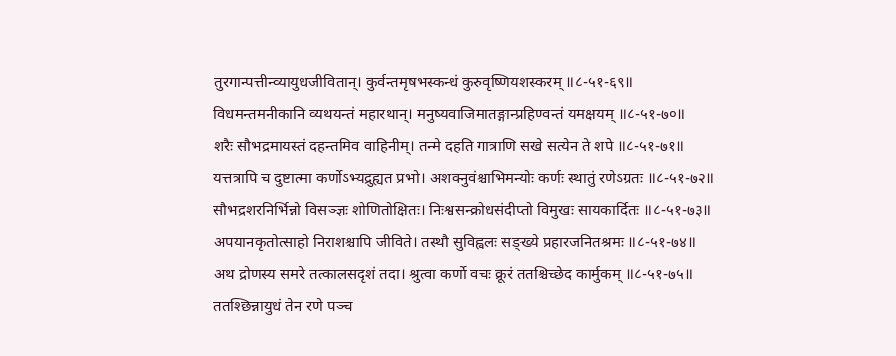तुरगान्पत्तीन्व्यायुधजीवितान्। कुर्वन्तमृषभस्कन्धं कुरुवृष्णियशस्करम् ॥८-५१-६९॥
विधमन्तमनीकानि व्यथयन्तं महारथान्। मनुष्यवाजिमातङ्गान्प्रहिण्वन्तं यमक्षयम् ॥८-५१-७०॥
शरैः सौभद्रमायस्तं दहन्तमिव वाहिनीम्। तन्मे दहति गात्राणि सखे सत्येन ते शपे ॥८-५१-७१॥
यत्तत्रापि च दुष्टात्मा कर्णोऽभ्यद्रुह्यत प्रभो। अशक्नुवंश्चाभिमन्योः कर्णः स्थातुं रणेऽग्रतः ॥८-५१-७२॥
सौभद्रशरनिर्भिन्नो विसञ्ज्ञः शोणितोक्षितः। निःश्वसन्क्रोधसंदीप्तो विमुखः सायकार्दितः ॥८-५१-७३॥
अपयानकृतोत्साहो निराशश्चापि जीविते। तस्थौ सुविह्वलः सङ्ख्ये प्रहारजनितश्रमः ॥८-५१-७४॥
अथ द्रोणस्य समरे तत्कालसदृशं तदा। श्रुत्वा कर्णो वचः क्रूरं ततश्चिच्छेद कार्मुकम् ॥८-५१-७५॥
ततश्छिन्नायुधं तेन रणे पञ्च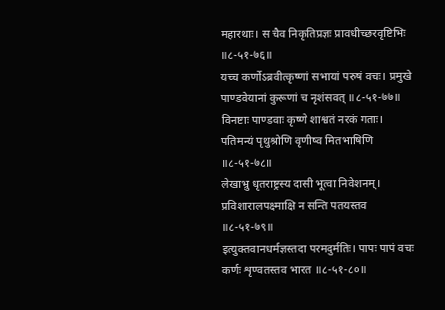महारथाः। स चैव निकृतिप्रज्ञः प्रावधीच्छरवृष्टिभिः ॥८-५१-७६॥
यच्च कर्णोऽब्रवीत्कृष्णां सभायां परुषं वचः। प्रमुखे पाण्डवेयानां कुरूणां च नृशंसवत् ॥८-५१-७७॥
विनष्टाः पाण्डवाः कृष्णे शाश्वतं नरकं गताः। पतिमन्यं पृथुश्रोणि वृणीष्व मितभाषिणि ॥८-५१-७८॥
लेखाभ्रु धृतराष्ट्रस्य दासी भूत्वा निवेशनम्। प्रविशारालपक्ष्माक्षि न सन्ति पतयस्तव ॥८-५१-७९॥
इत्युक्तवानधर्मज्ञस्तदा परमदुर्मतिः। पापः पापं वचः कर्णः शृण्वतस्तव भारत ॥८-५१-८०॥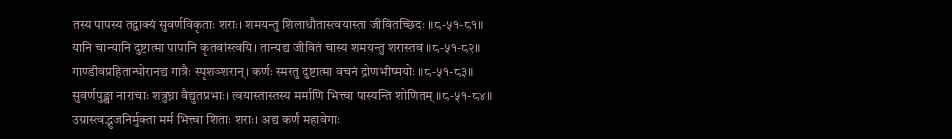तस्य पापस्य तद्वाक्यं सुवर्णविकृताः शराः। शमयन्तु शिलाधौतास्त्वयास्ता जीवितच्छिदः ॥८-५१-८१॥
यानि चान्यानि दुष्टात्मा पापानि कृतवांस्त्वयि। तान्यद्य जीवितं चास्य शमयन्तु शरास्तव ॥८-५१-८२॥
गाण्डीवप्रहितान्घोरानद्य गात्रैः स्पृशञ्शरान्। कर्णः स्मरतु दुष्टात्मा वचनं द्रोणभीष्मयोः ॥८-५१-८३॥
सुवर्णपुङ्खा नाराचाः शत्रुघ्ना वैद्युतप्रभाः। त्वयास्तास्तस्य मर्माणि भित्त्वा पास्यन्ति शोणितम् ॥८-५१-८४॥
उग्रास्त्वद्भुजनिर्मुक्ता मर्म भित्त्वा शिताः शराः। अद्य कर्णं महावेगाः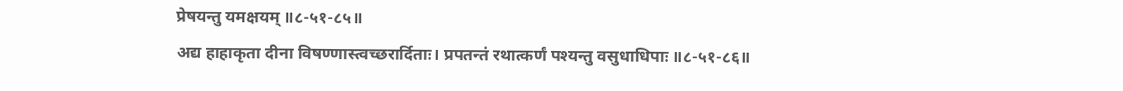प्रेषयन्तु यमक्षयम् ॥८-५१-८५॥
अद्य हाहाकृता दीना विषण्णास्त्वच्छरार्दिताः। प्रपतन्तं रथात्कर्णं पश्यन्तु वसुधाधिपाः ॥८-५१-८६॥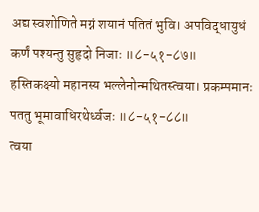अद्य स्वशोणिते मग्नं शयानं पतितं भुवि। अपविद्धायुधं कर्णं पश्यन्तु सुहृदो निजाः ॥८-५१-८७॥
हस्तिकक्ष्यो महानस्य भल्लेनोन्मथितस्त्वया। प्रकम्पमानः पततु भूमावाधिरथेर्ध्वजः ॥८-५१-८८॥
त्वया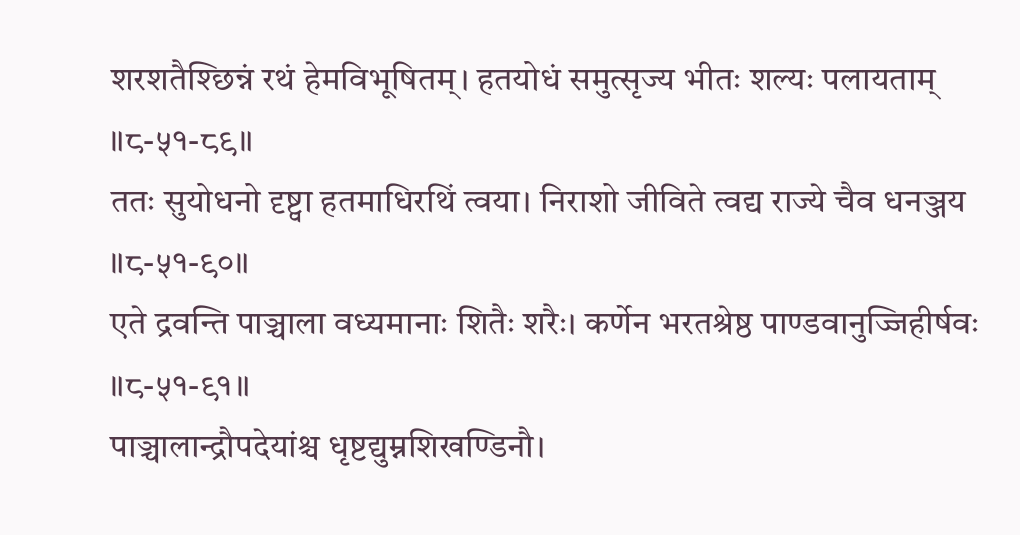शरशतैश्छिन्नं रथं हेमविभूषितम्। हतयोधं समुत्सृज्य भीतः शल्यः पलायताम् ॥८-५१-८९॥
ततः सुयोधनो दृष्ट्वा हतमाधिरथिं त्वया। निराशो जीविते त्वद्य राज्ये चैव धनञ्जय ॥८-५१-९०॥
एते द्रवन्ति पाञ्चाला वध्यमानाः शितैः शरैः। कर्णेन भरतश्रेष्ठ पाण्डवानुज्जिहीर्षवः ॥८-५१-९१॥
पाञ्चालान्द्रौपदेयांश्च धृष्टद्युम्नशिखण्डिनौ।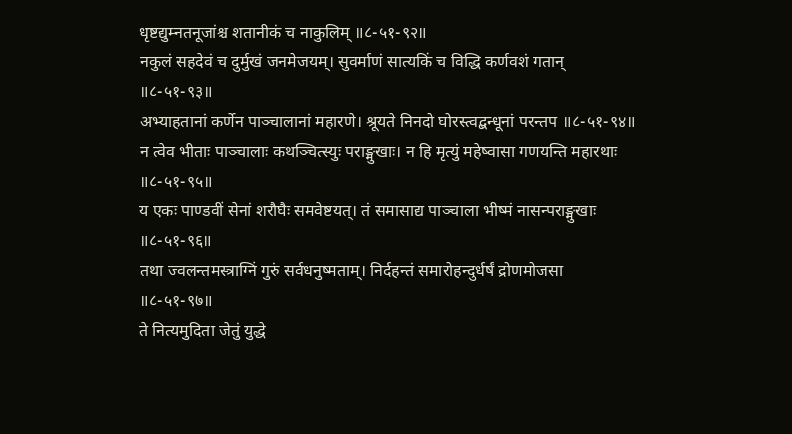धृष्टद्युम्नतनूजांश्च शतानीकं च नाकुलिम् ॥८-५१-९२॥
नकुलं सहदेवं च दुर्मुखं जनमेजयम्। सुवर्माणं सात्यकिं च विद्धि कर्णवशं गतान् ॥८-५१-९३॥
अभ्याहतानां कर्णेन पाञ्चालानां महारणे। श्रूयते निनदो घोरस्त्वद्बन्धूनां परन्तप ॥८-५१-९४॥
न त्वेव भीताः पाञ्चालाः कथञ्चित्स्युः पराङ्मुखाः। न हि मृत्युं महेष्वासा गणयन्ति महारथाः ॥८-५१-९५॥
य एकः पाण्डवीं सेनां शरौघैः समवेष्टयत्। तं समासाद्य पाञ्चाला भीष्मं नासन्पराङ्मुखाः ॥८-५१-९६॥
तथा ज्वलन्तमस्त्राग्निं गुरुं सर्वधनुष्मताम्। निर्दहन्तं समारोहन्दुर्धर्षं द्रोणमोजसा ॥८-५१-९७॥
ते नित्यमुदिता जेतुं युद्धे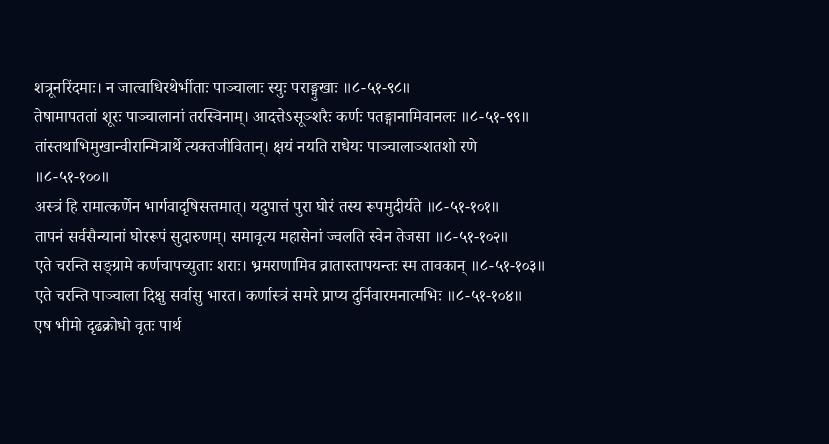शत्रूनरिंदमाः। न जात्वाधिरथेर्भीताः पाञ्चालाः स्युः पराङ्मुखाः ॥८-५१-९८॥
तेषामापततां शूरः पाञ्चालानां तरस्विनाम्। आदत्तेऽसूञ्शरैः कर्णः पतङ्गानामिवानलः ॥८-५१-९९॥
तांस्तथाभिमुखान्वीरान्मित्रार्थे त्यक्तजीवितान्। क्षयं नयति राधेयः पाञ्चालाञ्शतशो रणे ॥८-५१-१००॥
अस्त्रं हि रामात्कर्णेन भार्गवादृषिसत्तमात्। यदुपात्तं पुरा घोरं तस्य रूपमुदीर्यते ॥८-५१-१०१॥
तापनं सर्वसैन्यानां घोररूपं सुदारुणम्। समावृत्य महासेनां ज्वलति स्वेन तेजसा ॥८-५१-१०२॥
एते चरन्ति सङ्ग्रामे कर्णचापच्युताः शराः। भ्रमराणामिव व्रातास्तापयन्तः स्म तावकान् ॥८-५१-१०३॥
एते चरन्ति पाञ्चाला दिक्षु सर्वासु भारत। कर्णास्त्रं समरे प्राप्य दुर्निवारमनात्मभिः ॥८-५१-१०४॥
एष भीमो दृढक्रोधो वृतः पार्थ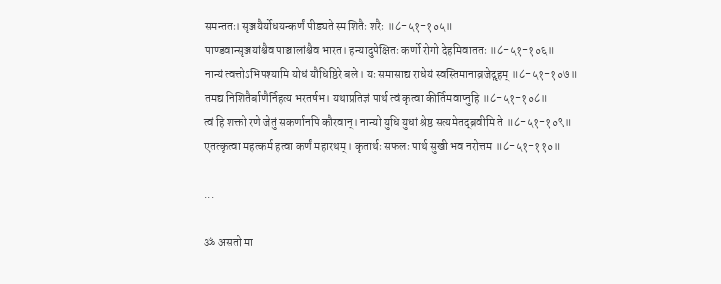समन्ततः। सृञ्जयैर्योधयन्कर्णं पीड्यते स्म शितैः शरैः ॥८-५१-१०५॥
पाण्डवान्सृञ्जयांश्चैव पाञ्चालांश्चैव भारत। हन्यादुपेक्षितः कर्णो रोगो देहमिवाततः ॥८-५१-१०६॥
नान्यं त्वत्तोऽभिपश्यामि योधं यौधिष्ठिरे बले। यः समासाद्य राधेयं स्वस्तिमानाव्रजेद्गृहम् ॥८-५१-१०७॥
तमद्य निशितैर्बाणैर्निहत्य भरतर्षभ। यथाप्रतिज्ञं पार्थ त्वं कृत्वा कीर्तिमवाप्नुहि ॥८-५१-१०८॥
त्वं हि शक्तो रणे जेतुं सकर्णानपि कौरवान्। नान्यो युधि युधां श्रेष्ठ सत्यमेतद्ब्रवीमि ते ॥८-५१-१०९॥
एतत्कृत्वा महत्कर्म हत्वा कर्णं महारथम्। कृतार्थः सफलः पार्थ सुखी भव नरोत्तम ॥८-५१-११०॥

...

ॐ असतो मा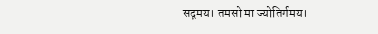सद्गमय। तमसो मा ज्योतिर्गमय।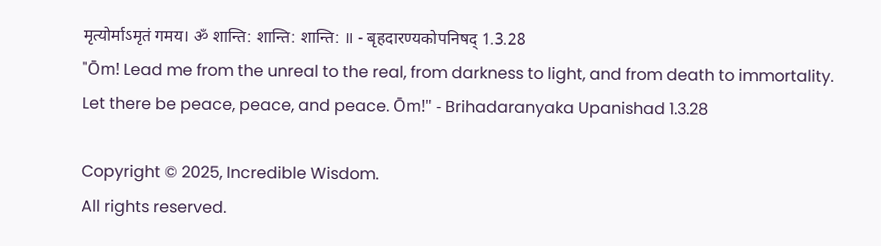मृत्योर्माऽमृतं गमय। ॐ शान्ति: शान्ति: शान्ति: ॥ - बृहदारण्यकोपनिषद् 1.3.28
"Ōm! Lead me from the unreal to the real, from darkness to light, and from death to immortality. Let there be peace, peace, and peace. Ōm!" - Brihadaranyaka Upanishad 1.3.28

Copyright © 2025, Incredible Wisdom.
All rights reserved.